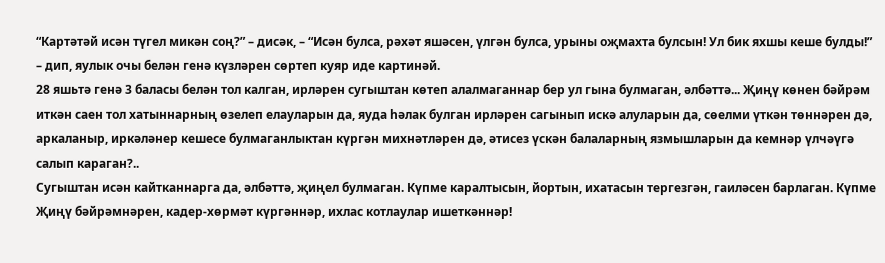“Картәтәй исән түгел микән соң?” – дисәк, – “Исән булса, рәхәт яшәсен, үлгән булса, урыны оҗмахта булсын! Ул бик яхшы кеше булды!” – дип, яулык очы белән генә күзләрен сөртеп куяр иде картинәй.
28 яшьтә генә 3 баласы белән тол калган, ирләрен сугыштан көтеп алалмаганнар бер ул гына булмаган, әлбәттә... Җиңү көнен бәйрәм иткән саен тол хатыннарның өзелеп елауларын да, яуда һәлак булган ирләрен сагынып искә алуларын да, сөелми үткән төннәрен дә, аркаланыр, иркәләнер кешесе булмаганлыктан күргән михнәтләрен дә, әтисез үскән балаларның язмышларын да кемнәр үлчәүгә салып караган?..
Сугыштан исән кайтканнарга да, әлбәттә, җиңел булмаган. Күпме каралтысын, йортын, ихатасын тергезгән, гаиләсен барлаган. Күпме Җиңү бәйрәмнәрен, кадер-хөрмәт күргәннәр, ихлас котлаулар ишеткәннәр!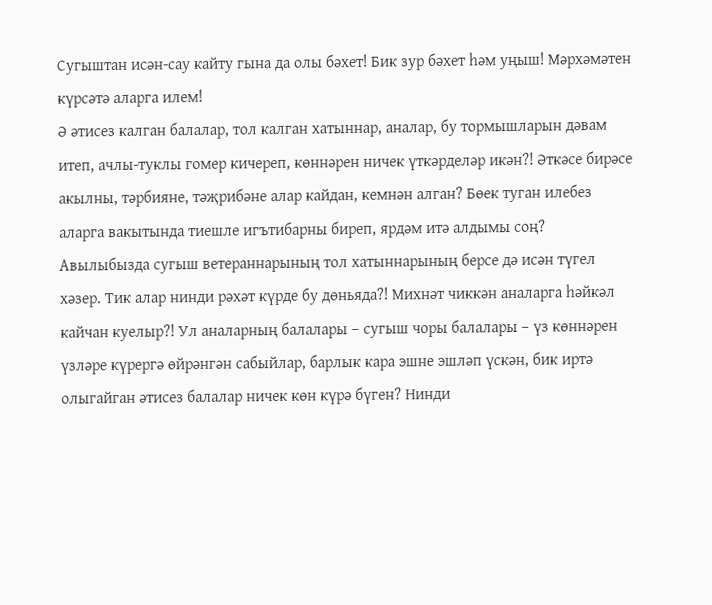Сугыштан исән-сау кайту гына да олы бәхет! Бик зур бәхет һәм уңыш! Мәрхәмәтен күрсәтә аларга илем!
Ә әтисез калган балалар, тол калган хатыннар, аналар, бу тормышларын дәвам итеп, ачлы-туклы гомер кичереп, көннәрен ничек үткәрделәр икән?! Әткәсе бирәсе акылны, тәрбияне, тәҗрибәне алар кайдан, кемнән алган? Бөек туган илебез аларга вакытында тиешле игътибарны биреп, ярдәм итә алдымы соң?
Авылыбызда сугыш ветераннарының тол хатыннарының берсе дә исән түгел хәзер. Тик алар нинди рәхәт күрде бу дөньяда?! Михнәт чиккән аналарга һәйкәл кайчан куелыр?! Ул аналарның балалары – сугыш чоры балалары – үз көннәрен үзләре күрергә өйрәнгән сабыйлар, барлык кара эшне эшләп үскән, бик иртә олыгайган әтисез балалар ничек көн күрә бүген? Нинди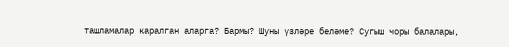ташламалар каралган аларга? Бармы? Шуны үзләре беләме? Сугыш чоры балалары,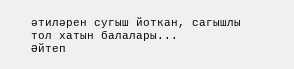әтиләрен сугыш йоткан, сагышлы тол хатын балалары...
Әйтеп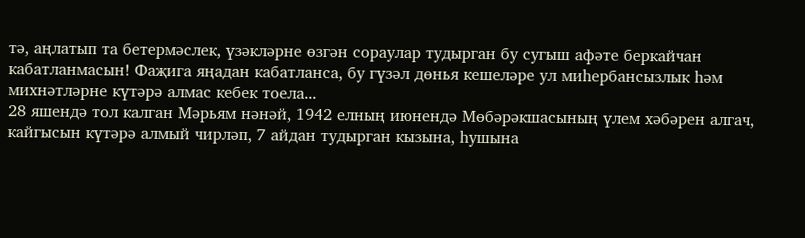тә, аңлатып та бетермәслек, үзәкләрне өзгән сораулар тудырган бу сугыш афәте беркайчан кабатланмасын! Фаҗига яңадан кабатланса, бу гүзәл дөнья кешеләре ул миһербансызлык һәм михнәтләрне күтәрә алмас кебек тоела...
28 яшендә тол калган Мәрьям нәнәй, 1942 елның июнендә Мөбәрәкшасының үлем хәбәрен алгач, кайгысын күтәрә алмый чирләп, 7 айдан тудырган кызына, һушына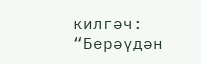килгәч: “Берәүдән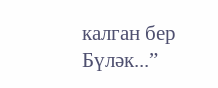калган бер Бүләк...”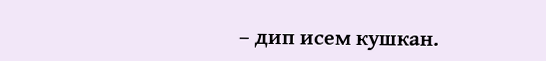– дип исем кушкан.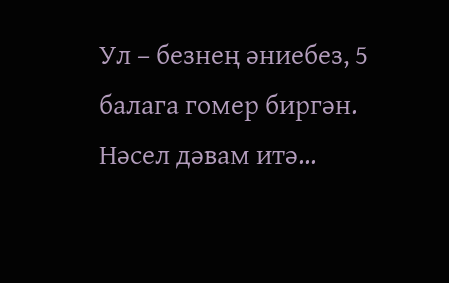Ул – безнең әниебез, 5 балага гомер биргән. Нәсел дәвам итә...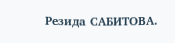Резида САБИТОВА.